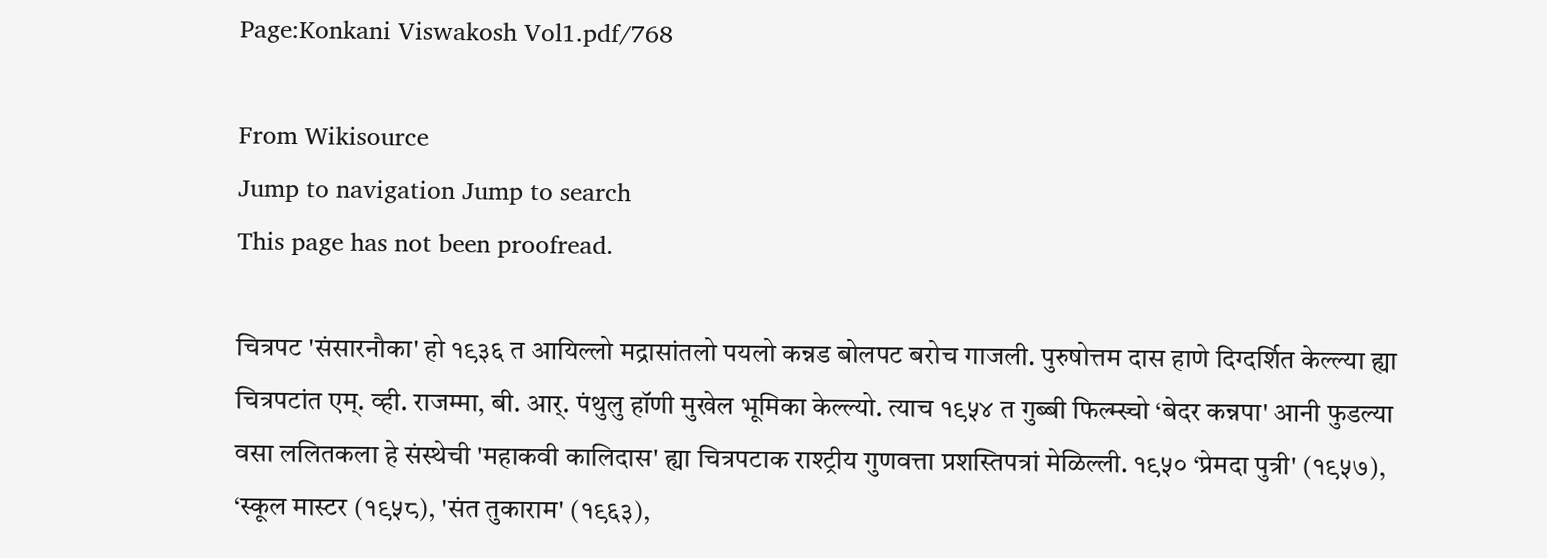Page:Konkani Viswakosh Vol1.pdf/768

From Wikisource
Jump to navigation Jump to search
This page has not been proofread.

चित्रपट 'संसारनौका' हो १९३६ त आयिल्लो मद्रासांतलो पयलो कन्नड बोलपट बरोच गाजली. पुरुषोत्तम दास हाणे दिग्दर्शित केल्ल्या ह्या चित्रपटांत एम्. व्ही. राजम्मा, बी. आर्. पंथुलु हॉणी मुखेल भूमिका केल्ल्यो. त्याच १९५४ त गुब्बी फिल्म्स्चो ‘बेदर कन्नपा' आनी फुडल्या वसा ललितकला हे संस्थेची 'महाकवी कालिदास' ह्या चित्रपटाक राश्ट्रीय गुणवत्ता प्रशस्तिपत्रां मेळिल्ली. १९५० ‘प्रेमदा पुत्री' (१९५७), ‘स्कूल मास्टर (१९५८), 'संत तुकाराम' (१९६३),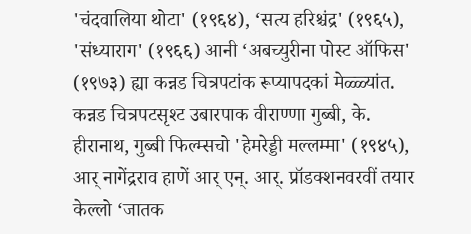'चंदवालिया थोटा' (१९६४), ‘सत्य हरिश्चंद्र' (१९६५), 'संध्याराग' (१९६६) आनी ‘अबच्युरीना पोस्ट ऑफिस' (१९७३) ह्या कन्नड चित्रपटांक रूप्यापदकां मेळ्ळ्यांत. कन्नड चित्रपटसृश्ट उबारपाक वीराण्णा गुब्बी, के. हीरानाथ, गुब्बी फिल्म्सचो 'हेमरेड्डी मल्लम्मा' (१९४५), आर् नागेंद्रराव हाणें आर् एन्. आर्. प्रॉडक्शनवरवीं तयार केल्लो ‘जातक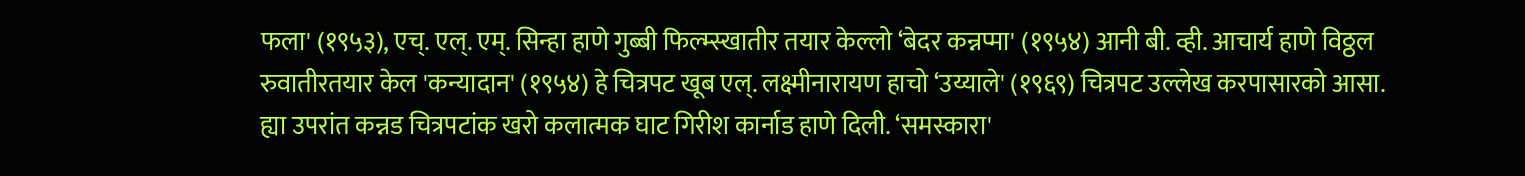फला' (१९५३), एच्. एल्. एम्. सिन्हा हाणे गुब्बी फिल्म्स्खातीर तयार केल्लो ‘बेदर कन्नप्मा' (१९५४) आनी बी. व्ही. आचार्य हाणे विठ्ठल रुवातीरतयार केल 'कन्यादान' (१९५४) हे चित्रपट खूब एल्. लक्ष्मीनारायण हाचो ‘उय्याले' (१९६९) चित्रपट उल्लेख करपासारको आसा. ह्या उपरांत कन्नड चित्रपटांक खरो कलात्मक घाट गिरीश कार्नाड हाणे दिली. ‘समस्कारा'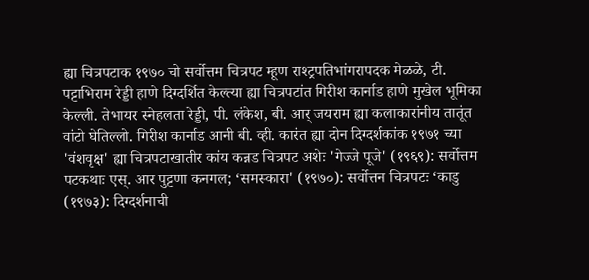ह्या चित्रपटाक १९७० चो सर्वोत्तम चित्रपट म्हूण राश्ट्रपतिभांगरापदक मेळळे, टी. पट्टाभिराम रेड्डी हाणे दिग्दर्शित केल्त्या ह्या चित्रपटांत गिरीश कार्नाड हाणे मुखेल भूमिका केल्ली. तेभायर स्नेहलता रेड्डी, पी. लंकेश, बी. आर् जयराम ह्या कलाकारांनीय तातूंत वांटो घेतिल्लो. गिरीश कार्नाड आनी बी. व्ही. कारंत ह्या दोन दिग्दर्शकांक १९७१ च्या 'वंशवृक्ष' ह्या चित्रपटाखातीर कांय कन्नड चित्रपट अशेः 'गेज्जे पूजे' (१९६९): सर्वोत्तम पटकथाः एस्. आर पुट्टणा कनगल; ‘समस्कारा' (१९७०): सर्वोत्तन चित्रपटः ‘काडु (१९७३): दिग्दर्शनाची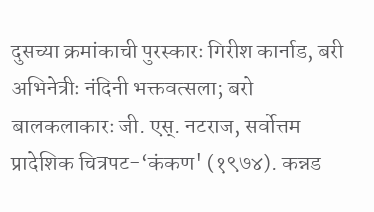दुसच्या क्रमांकाची पुरस्कारः गिरीश कार्नाड, बरी अभिनेत्रीः नंदिनी भक्तवत्सला; बरो बालकलाकारः जी. एस्. नटराज, सर्वोत्तम प्रादेशिक चित्रपट-‘कंकण' (१९७४). कन्नड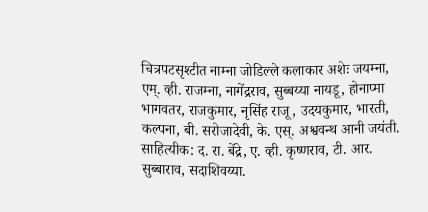चित्रपटसृश्टीत नाम्ना जोडिल्ले कलाकार अशेः जयम्ना, एम्. व्ही. राजम्ना, नागेंद्रराव, सुब्बय्या नायडू, होनाप्मा भागवतर, राजकुमार, नृसिंह राजू, उदयकुमार, भारती, कल्पना, बी. सरोजादेवी, के. एस्. अश्ववन्थ आनी जयंती. साहित्यीक: द. रा. बेंद्रे, ए. व्ही. कृष्णराव, टी. आर. सुब्बाराव, सदाशिवय्या.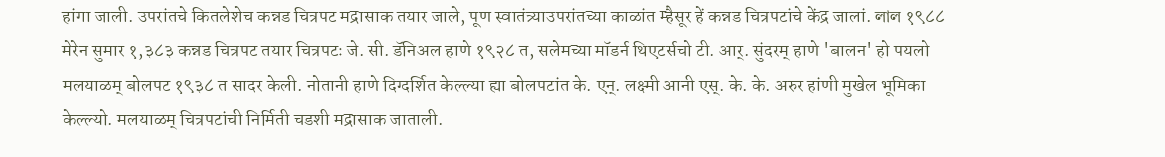हांगा जाली. उपरांतचे कितलेशेच कन्नड चित्रपट मद्रासाक तयार जाले, पूण स्वातंत्र्याउपरांतच्या काळांत म्हैसूर हें कन्नड चित्रपटांचे केंद्र जालां. লাল १९८८ मेरेन सुमार १,३८३ कन्नड चित्रपट तयार चित्रपटः जे. सी. डॅनिअल हाणे १९२८ त, सलेमच्या मॉडर्न थिएटर्सचो टी. आर्. सुंदरम् हाणे 'बालन' हो पयलो मलयाळम् बोलपट १९३८ त सादर केली. नोतानी हाणे दिग्दर्शित केल्ल्या ह्या बोलपटांत के. एन्. लक्ष्मी आनी एस्. के. के. अरुर हांणी मुखेल भूमिका केल्ल्यो. मलयाळम् चित्रपटांची निर्मिती चडशी मद्रासाक जाताली.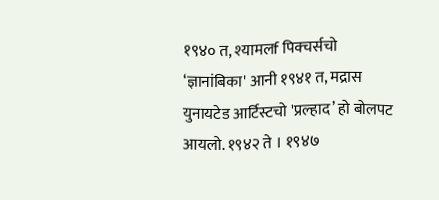१९४० त, श्यामलf पिक्चर्सचो ‘ज्ञानांबिका' आनी १९४१ त, मद्रास युनायटेड आर्टिस्टचो 'प्रल्हाद’ हो बोलपट आयलो. १९४२ ते । १९४७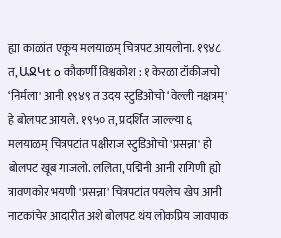ह्या काळांत एकूय मलयाळम् चित्रपट आयलोना. १९४८ त, ԱՋԿt o कौकर्णी विश्वकोश : १ केरळा टॉकीजचो ‘निर्मला' आनी १९४९ त उदय स्टुडिओचो ‘वेल्ली नक्षत्रम्' हे बोलपट आयले. १९५० त, प्रदर्शित जाल्ल्या ६ मलयाळम् चित्रपटांत पक्षीराज स्टुडिओचो 'प्रसन्ना' हो बोलपट खूब गाजलो. ललिता, पद्मिनी आनी रागिणी ह्यो त्रावणकोर भयणी 'प्रसन्ना' चित्रपटांत पयलेच खेप आनी नाटकांचेर आदारीत अशे बोलपट थंय लोकप्रिय जावपाक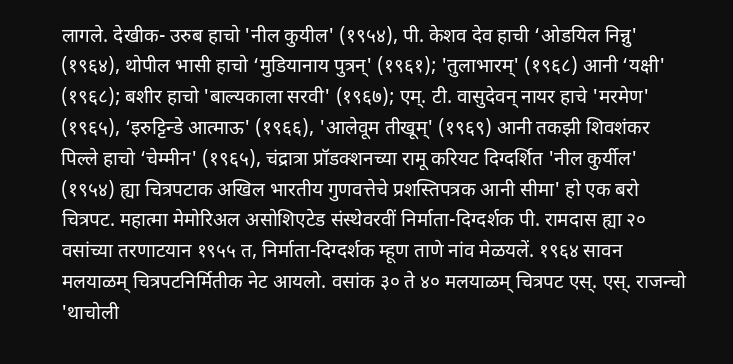लागले. देखीक- उरुब हाचो 'नील कुयील' (१९५४), पी. केशव देव हाची ‘ओडयिल निन्नु' (१९६४), थोपील भासी हाचो ‘मुडियानाय पुत्रन्' (१९६१); 'तुलाभारम्' (१९६८) आनी ‘यक्षी' (१९६८); बशीर हाचो 'बाल्यकाला सरवी' (१९६७); एम्. टी. वासुदेवन् नायर हाचे 'मरमेण' (१९६५), ‘इरुट्टिन्डे आत्माऊ' (१९६६), 'आलेवूम तीखूम्' (१९६९) आनी तकझी शिवशंकर पिल्ले हाचो ‘चेम्मीन' (१९६५), चंद्रात्रा प्रॉडक्शनच्या रामू करियट दिग्दर्शित 'नील कुर्यील' (१९५४) ह्या चित्रपटाक अखिल भारतीय गुणवत्तेचे प्रशस्तिपत्रक आनी सीमा' हो एक बरो चित्रपट. महात्मा मेमोरिअल असोशिएटेड संस्थेवरवीं निर्माता-दिग्दर्शक पी. रामदास ह्या २० वसांच्या तरणाटयान १९५५ त, निर्माता-दिग्दर्शक म्हूण ताणे नांव मेळयलें. १९६४ सावन मलयाळम् चित्रपटनिर्मितीक नेट आयलो. वसांक ३० ते ४० मलयाळम् चित्रपट एस्. एस्. राजन्चो 'थाचोली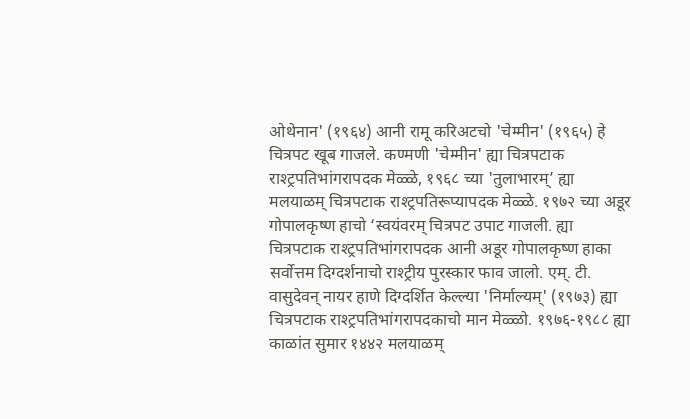ओथेनान' (१९६४) आनी रामू करिअटचो 'चेम्मीन' (१९६५) हे चित्रपट खूब गाजले. कण्मणी 'चेम्मीन' ह्या चित्रपटाक राश्ट्रपतिभांगरापदक मेळ्ळे, १९६८ च्या 'तुलाभारम्’ ह्या मलयाळम् चित्रपटाक राश्ट्रपतिरूप्यापदक मेळ्ळे. १९७२ च्या अडूर गोपालकृष्ण हाचो ‘स्वयंवरम् चित्रपट उपाट गाजली. ह्या चित्रपटाक राश्ट्रपतिभांगरापदक आनी अडूर गोपालकृष्ण हाका सर्वोत्तम दिग्दर्शनाचो राश्ट्रीय पुरस्कार फाव जालो. एम्. टी. वासुदेवन् नायर हाणे दिग्दर्शित केल्ल्या 'निर्माल्यम्' (१९७३) ह्या चित्रपटाक राश्ट्रपतिभांगरापदकाचो मान मेळ्ळो. १९७६-१९८८ ह्या काळांत सुमार १४४२ मलयाळम्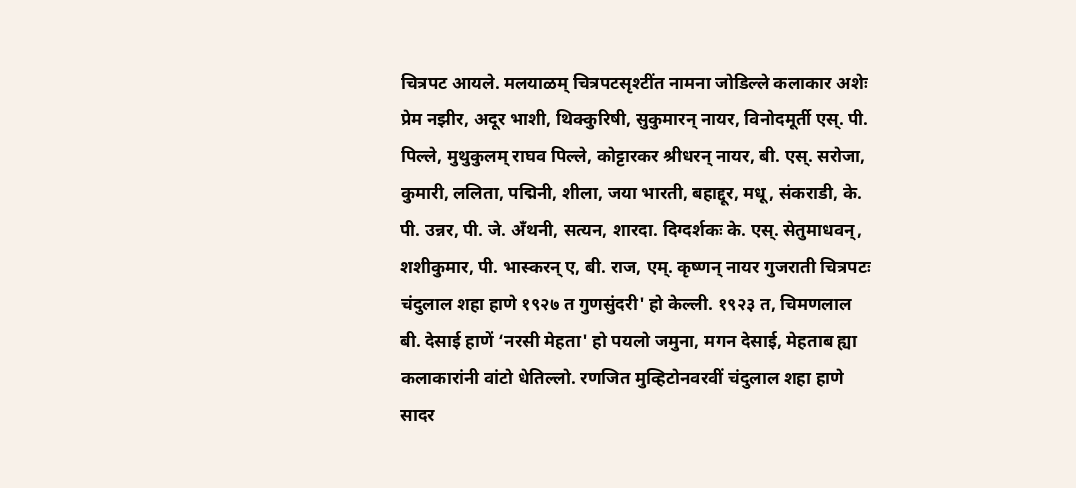चित्रपट आयले. मलयाळम् चित्रपटसृश्टींत नामना जोडिल्ले कलाकार अशेः प्रेम नझीर, अदूर भाशी, थिक्कुरिषी, सुकुमारन् नायर, विनोदमूर्ती एस्. पी. पिल्ले, मुथुकुलम् राघव पिल्ले, कोट्टारकर श्रीधरन् नायर, बी. एस्. सरोजा, कुमारी, ललिता, पद्मिनी, शीला, जया भारती, बहाद्दूर, मधू, संकराडी, के. पी. उन्नर, पी. जे. अँथनी, सत्यन, शारदा. दिग्दर्शकः के. एस्. सेतुमाधवन्, शशीकुमार, पी. भास्करन् ए, बी. राज, एम्. कृष्णन् नायर गुजराती चित्रपटः चंदुलाल शहा हाणे १९२७ त गुणसुंदरी' हो केल्ली. १९२३ त, चिमणलाल बी. देसाई हाणें ‘नरसी मेहता' हो पयलो जमुना, मगन देसाई, मेहताब ह्या कलाकारांनी वांटो धेतिल्लो. रणजित मुव्हिटोनवरवीं चंदुलाल शहा हाणे सादर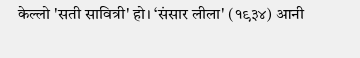केल्लो 'सती सावित्री' हो। ‘संसार लीला' (१९३४) आनी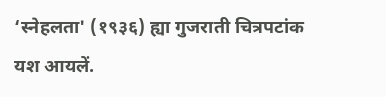‘स्नेहलता' (१९३६) ह्या गुजराती चित्रपटांक यश आयलें.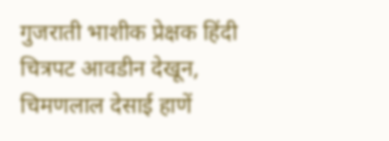गुजराती भाशीक प्रेक्षक हिंदी चित्रपट आवडीन देखून, चिमणलाल देसाई हाणें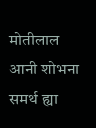मोतीलाल आनी शोभना समर्थ ह्या